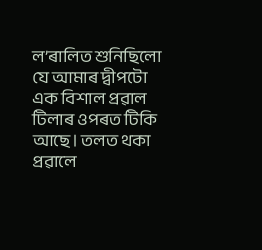ল’ৰালিত শুনিছিলো যে আমাৰ দ্বীপটো এক বিশাল প্ৰৱাল টিলাৰ ওপৰত টিকি আছে। তলত থকা প্ৰৱালে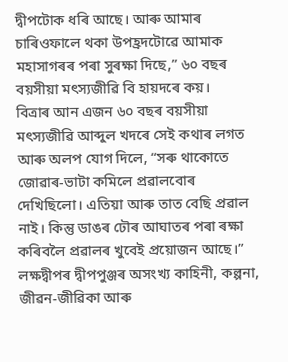দ্বীপটোক ধৰি আছে। আৰু আমাৰ চাৰিওফালে থকা উপহ্ৰদটোৱে আমাক মহাসাগৰৰ পৰা সুৰক্ষা দিছে,” ৬০ বছৰ বয়সীয়া মৎস্যজীৱি বি হায়দৰে কয়।
বিত্ৰাৰ আন এজন ৬০ বছৰ বয়সীয়া মৎস্যজীৱি আব্দুল খদৰে সেই কথাৰ লগত আৰু অলপ যোগ দিলে, “সৰু থাকোতে জোৱাৰ-ভাটা কমিলে প্ৰৱালবোৰ দেখিছিলো। এতিয়া আৰু তাত বেছি প্ৰৱাল নাই। কিন্তু ডাঙৰ ঢৌৰ আঘাতৰ পৰা ৰক্ষা কৰিবলৈ প্ৰৱালৰ খুবেই প্ৰয়োজন আছে।”
লক্ষদ্বীপৰ দ্বীপপুঞ্জৰ অসংখ্য কাহিনী, কল্পনা, জীৱন-জীৱিকা আৰু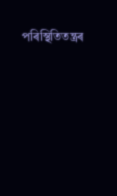পৰিস্থিতিতন্ত্ৰৰ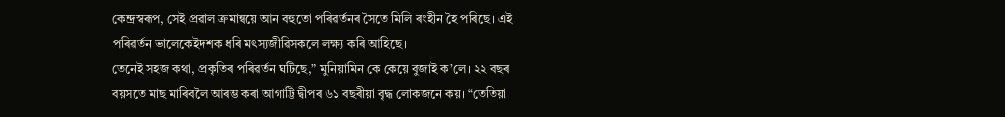কেন্দ্ৰস্বৰূপ, সেই প্ৰৱাল ক্ৰমান্বয়ে আন বহুতো পৰিৱৰ্তনৰ সৈতে মিলি ৰংহীন হৈ পৰিছে। এই পৰিৱৰ্তন ভালেকেইদশক ধৰি মৎস্যজীৱিসকলে লক্ষ্য কৰি আহিছে।
তেনেই সহজ কথা, প্ৰকৃতিৰ পৰিৱৰ্তন ঘটিছে,” মুনিয়ামিন কে কেয়ে বুজাই ক’লে। ২২ বছৰ বয়সতে মাছ মাৰিবলৈ আৰম্ভ কৰা আগাট্টি দ্বীপৰ ৬১ বছৰীয়া বৃদ্ধ লোকজনে কয়। “তেতিয়া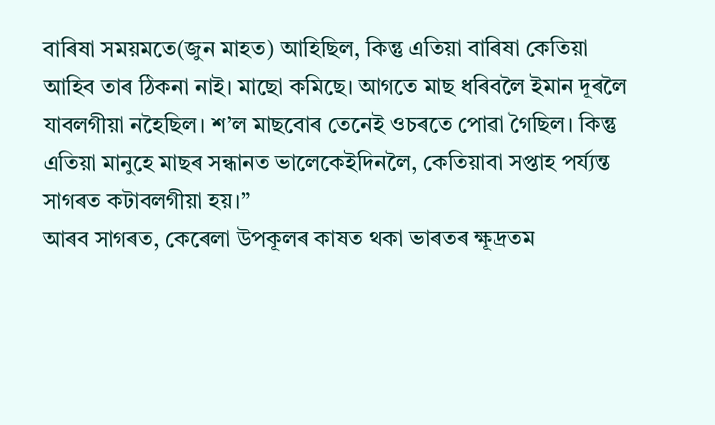বাৰিষা সময়মতে(জুন মাহত) আহিছিল, কিন্তু এতিয়া বাৰিষা কেতিয়া আহিব তাৰ ঠিকনা নাই। মাছো কমিছে। আগতে মাছ ধৰিবলৈ ইমান দূৰলৈ যাবলগীয়া নহৈছিল। শ’ল মাছবোৰ তেনেই ওচৰতে পোৱা গৈছিল। কিন্তু এতিয়া মানুহে মাছৰ সন্ধানত ভালেকেইদিনলৈ, কেতিয়াবা সপ্তাহ পৰ্য্যন্ত সাগৰত কটাবলগীয়া হয়।”
আৰব সাগৰত, কেৰেলা উপকূলৰ কাষত থকা ভাৰতৰ ক্ষূদ্ৰতম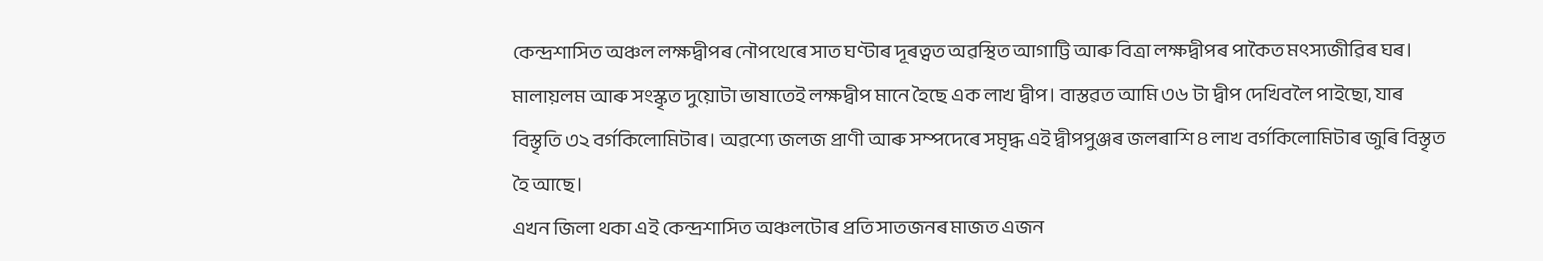কেন্দ্ৰশাসিত অঞ্চল লক্ষদ্বীপৰ নৌপথেৰে সাত ঘণ্টাৰ দূৰত্বত অৱস্থিত আগাট্টি আৰু বিত্ৰা লক্ষদ্বীপৰ পাকৈত মৎস্যজীৱিৰ ঘৰ। মালায়লম আৰু সংস্কৃত দুয়োটা ভাষাতেই লক্ষদ্বীপ মানে হৈছে এক লাখ দ্বীপ। বাস্তৱত আমি ৩৬ টা দ্বীপ দেখিবলৈ পাইছো, যাৰ বিস্তৃতি ৩২ বৰ্গকিলোমিটাৰ। অৱশ্যে জলজ প্ৰাণী আৰু সম্পদেৰে সমৃদ্ধ এই দ্বীপপুঞ্জৰ জলৰাশি ৪ লাখ বৰ্গকিলোমিটাৰ জুৰি বিস্তৃত হৈ আছে।
এখন জিলা থকা এই কেন্দ্ৰশাসিত অঞ্চলটোৰ প্ৰতি সাতজনৰ মাজত এজন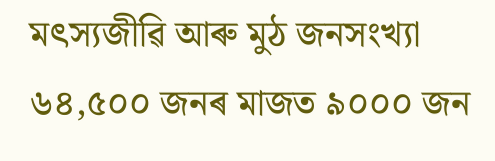মৎস্যজীৱি আৰু মুঠ জনসংখ্যা ৬৪,৫০০ জনৰ মাজত ৯০০০ জন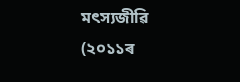মৎস্যজীৱি (২০১১ৰ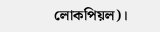লোকপিয়ল)।